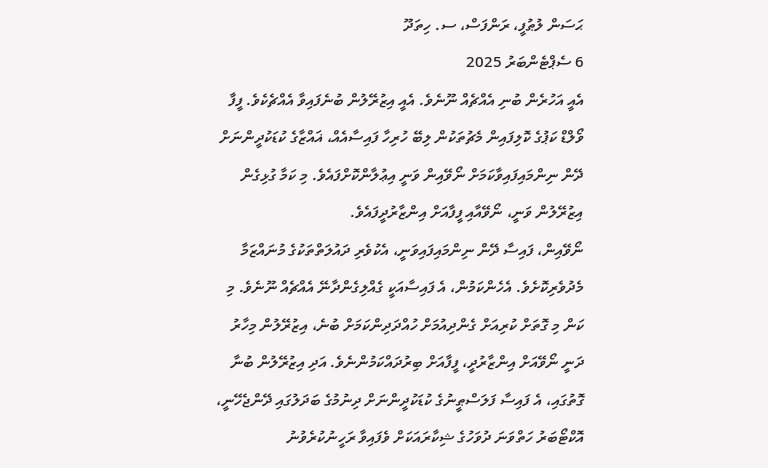ޙަސަން ލުޠުފީ، ރަންފަސް، ސ. ހިތަދޫ
6 ސެޕްޓެންބަރު 2025
އެއީ އަހުރެން ބުނި އެއްޗެއް ނޫނެވެ. އެއީ އިޒުރޭލުން ބުނެފައިވާ އެއްޗެކެވެ. ފީފާ ވޯލްޑް ކަޕުގެ ކޮލިފައިން މެޗުތަކުން ލިބޭ ހުރިހާ ފައިސާއެއް، ޣައްޒާގެ ކުޑަކުދީންނަށް ދޭން ނިންމައިފައިވާކަމަށް ނޯވޭއިން ވަނީ އިޢުލާންކޮށްފައެވެ. މި ކަމާ ގުޅިގެން އިޒުރޭލުން ވަނީ، ނޯވޭއާއި ފީފާއަށް އިންޒާރުދީފައެވެ.
ނޯވޭއިން، ފައިސާ ދޭން ނިންމައިފައިވަނީ، އެކުވެރި ދައުލަތްތަކުގެ މުނައްޒަމާ މެދުވެރިކޮށެވެ. އެހެންކަމުން، އެ ފައިސާއަކީ ގެއްލިގެންދާނޭ އެއްޗެއް ނޫނެވެ. މި ކަން މި ގޮތަށް ކުރިއަށް ގެންދިއުމަށް ހުއްދަދިންކަމަށް ބުނެ، އިޒުރޭލުން މިހާރު ދަނީ ނޯވޭއަށް އިންޒާރުދީ، ފީފާއަށް ބިރުދައްކަމުންނެވެ. އަދި އިޒުރޭލުން ބުނާ ގޮތުގައި، އެ ފައިސާ ފަލަސްޠީނުގެ ކުޑަކުދީންނަށް ދިނުމުގެ ބަދަލުގައި ދޭންޖެހޭނީ، އޮކްޓޯބަރު ހަތްވަނަ ދުވަހުގެ ޝިކާރައަކަށް ވެފައިވާ ރަހީނުކުރެވުނު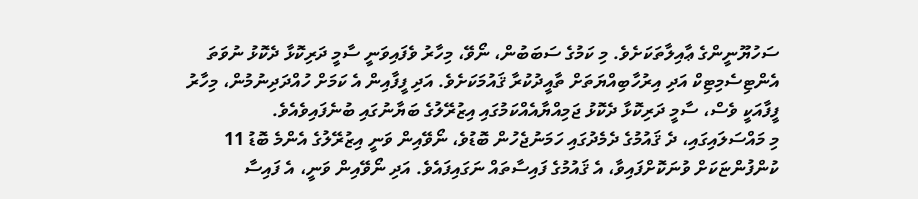ސަހުޔޫނީންގެ ޢާއިލާތަކަށެވެ. މި ކަމުގެ ސަބަބުން، ނޯވޭ، މިހާރު ވެފައިވަނީ ސާމީ ދަރިކޮޅާ ދެކޮޅު ނުވަތަ އެންޓިސެމިޓިކް އަދި އިރުހާބިއްޔަތަށް ތާއީދުކުރާ ޤައުމަކަށެވެ. އަދި ފީފާއިން އެ ކަމަށް ހުއްދަދިނުމުން، މިހާރު ފީފާއަކީ ވެސް، ސާމީ ދަރިކޮޅާ ދެކޮޅު ޖަމިއްޔާއެއްކަމުގައި އިޒުރޭލުގެ ބަޔާނުގައި ބުނެފައިވެއެވެ.
މި މައްސަލައިގައި، ދެ ޤައުމުގެ ދެމެދުގައި ހަމަނުޖެހުން ބޮޑުވެ، ނޯވޭއިން ވަނީ އިޒުރޭލުގެ އެންމެ ބޮޑު 11 ކުންފުންޏަކަށް ވުނަކޮށްފައިވާ، އެ ޤައުމުގެ ފައިސާތައް ނަގައިފައެވެ. އަދި ނޯވޭއިން ވަނީ، އެ ފައިސާ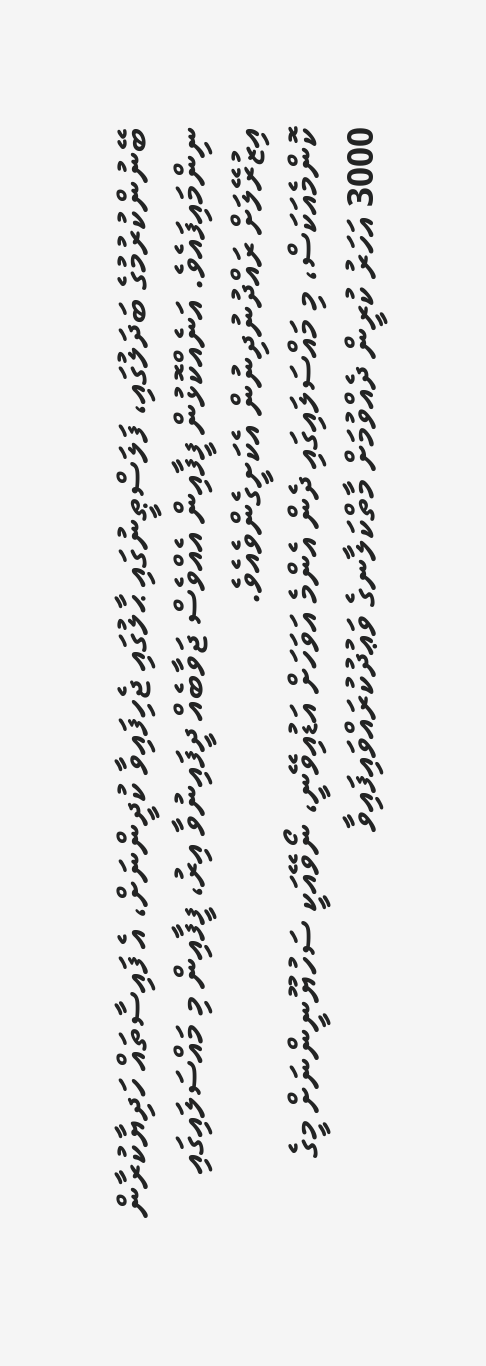ބޭނުންކުރުމުގެ ބަދަލުގައި، ފަލަސްޠީނުގައި ޙާލުގައި ޖެހިފައިވާ ކުދީންނަށް، އެ ފައިސާތައް ހަދިޔާކުރާން ނިންމައިފައެވެ. އަނެއްކޮޅުން ފީފާއިން އެއްވެސް ޖަވާބެއް ދީފައިނުވާ އިރު، ފީފާއިން މި މައްސަލައިގައި އިޒުރޭލަށް ރައްދުނުދިނުން އެކަށީގެންވެއެވެ.
ކޮންމެއަކަސް، މި މައްސަލައިގައި ދެން އެންމެ އަވަހަށް އަޑުއިވޭނީ، ނޯވޭއަކީ ސަހުޔޫނީންނަށް މީގެ 3000 އަހަރު ކުރީން ދެއްވުމަށް މާތްކަލާނގެ ވަޢުދުކުރައްވައިފައިވާ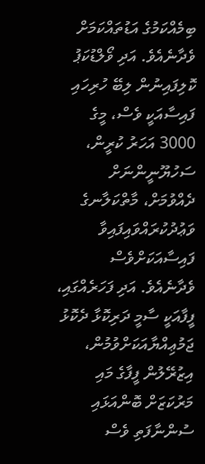ބިމެއްކަމުގެ އަޑުތައްކަމަށް ވެދާނެއެވެ. އަދި ވޯލްޑުކަޕު ކޮލިފައިނުން ލިބޭ ހުރިހައި ފައިސާއަކީ ވެސް، މީގެ 3000 އަހަރު ކުރީން، ސަހުޔޫނީންނަށް ދެއްވުމަށް، މާތްކަލާނގެ ވަޢުދުކުރައްވައިފައިވާ ފައިސާއަކަށްވެސް ވެދާނެއެވެ. އަދި ފަހަރެއްގައި، ފީފާއަކީ ސާމީ ދަރިކޮޅާ ދެކޮޅު ޖަމުޢިއްޔާއަކަށްވުމުން، އިޒުރޭލުން ފީފާގެ މައި މަރުކަޒަށް ބޮންއަޅައި ސުންނާފަތި ވެސް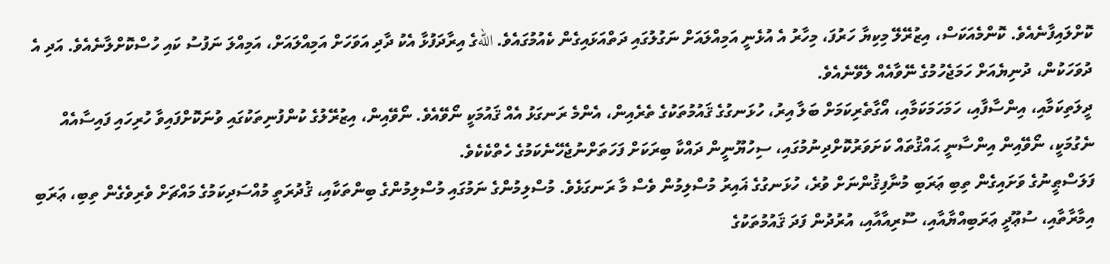ކޮށްލައިފާނެއެވެ. ކޮންމެއަކަސް، އިޒުރޭލޭ މިކިޔާ ހަރުފަ، މިހާރު އެ އުޅެނީ އަމިއްލައަށް ނަގުލުގައި ދަތްއަޅައިގެން ކެއުމުގައެވެ. اللهގެ އިރާދަފުޅާ އެކު ދާދި އަވަހަށް އަމިއްލައަށް، އަމިއްލަ ނަފުސު ކައި ހުސްކޮށްލާނެއެވެ. އަދި އެ ދުވަހަކުން، ދުނިޔެއަށް ހަމަޖެހުމުގެ ނޭވާއެއް ލެވޭނެއެވެ.
ދީލަތިކަމާއި، އިންސާފާއި، ހަމަހަމަކަމާއި، އޯގާތެރިކަމަށް ބަލާ އިރު، ހުޅަނގުގެ ޤައުމުތަކުގެ ތެރެއިން، އެންމެ ރަނގަޅު އެއް ޤައުމަކީ ނޯވޭއެވެ. ނޯވޭއިން، އިޒުރޭލުގެ ކުންފުނިތަކުގައި ވުނަކޮށްފައިވާ ހުރިހައި ފައިސާއެއް ނެގުމަކީ، ނޯވޭއިން އިންސާނީ ޙައްޤުތައް ކަށަވަރުކޮށްދިނުމުގައި، ސިހުޔޫނީން ދައްކާ ބިރަކަށް ފަހަތަށްނުޖެހޭނެކަމުގެ ހެތްކެކެވެ.
ފަލަސްޠީނުގެ ވަށައިގެން ތިބި ޢަރަބި މުނާފިޤުންނަށް ވުރެ، ހުޅަނގުގެ ޣައިރު މުސްލިމުން ވެސް މާ ރަނގަޅެވެ. މުސްލިމުންގެ ނަމުގައި މުސްލިމުންގެ ބިންތަކާއި، ޤުދުރަތީ މުއްސަދިކަމުގެ މައްޗަށް ވެރިވެގެން ތިބި، ޢަރަބި އިމާރާތާއި، ސުޢޫދީ ޢަރަބިއްޔާއާއި، ސޫރިއާއާއި، އުރުދުން ފަދަ ޤައުމުތަކުގެ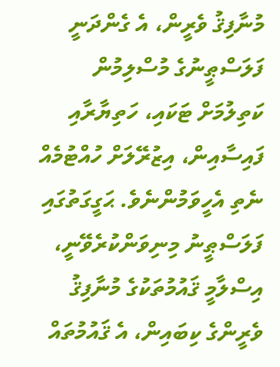މުނާފިޤު ވެރީން، އެ ގެންދަނީ ފަލަސްޠީނުގެ މުސްލިމުން ކަތިލުމަށް ޓަކައި، ހަތިޔާރާއި ފައިސާއިން، އިޒުރޭލަށް ހުއްޓުމެއް ނެތި އެހީވަމުންނެވެ. ޙަގީގަތުގައި ފަލަސްޠީނު މިނިވަންކުރެވޭނީ، އިސްލާމީ ޤައުމުތަކުގެ މުނާފިޤު ވެރީންގެ ކިބައިން، އެ ޤައުމުތައް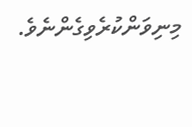މިނިވަންކުރެވިގެންނެވެ.